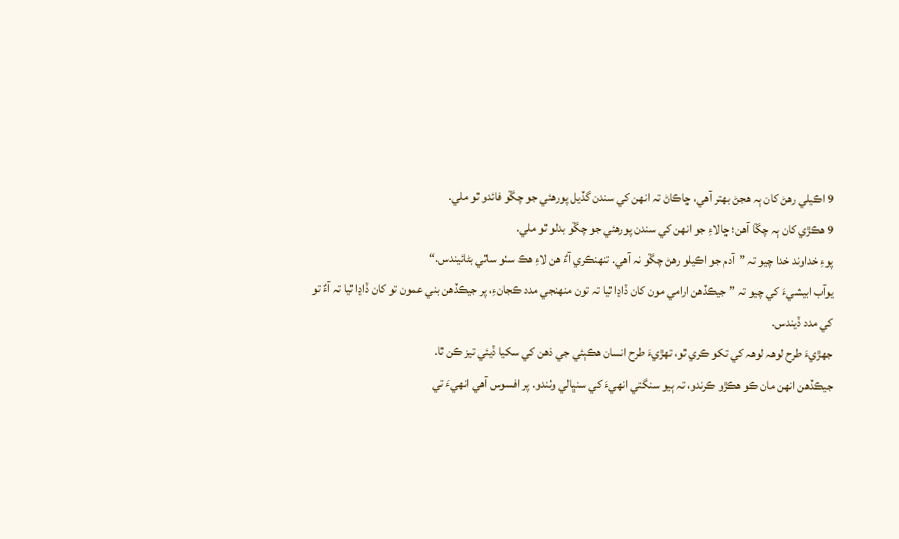9 اڪيلي رهڻ کان ٻہ هجڻ بهتر آهي، ڇاڪاڻ تہ انهن کي سندن گڏيل پورهئي جو چڱو فائدو ٿو ملي.
9 هڪڙي کان ٻہ چڱا آهن؛ ڇالاءِ جو انهن کي سندن پورهئي جو چڱو بدلو ٿو ملي.
پوءِ خداوند خدا چيو تہ ”آدم جو اڪيلو رهڻ چڱو نہ آهي. تنهنڪري آءٌ هن لاءِ هڪ سٺو ساٿي بڻائيندس.“
يوآب ابيشيءَ کي چيو تہ ”جيڪڏهن ارامي مون کان ڏاڍا ٿيا تہ تون منهنجي مدد ڪجانءِ، پر جيڪڏهن بني عمون تو کان ڏاڍا ٿيا تہ آءٌ تو کي مدد ڏيندس.
جهڙيءَ طرح لوهہ لوهہ کي تکو ڪري ٿو، تهڙيءَ طرح انسان هڪٻئي جي ذهن کي سکيا ڏيئي تيز ڪن ٿا.
جيڪڏهن انهن مان ڪو هڪڙو ڪرندو، تہ ٻيو سنگتي انهيءَ کي سنڀالي وٺندو. پر افسوس آهي انهيءَ تي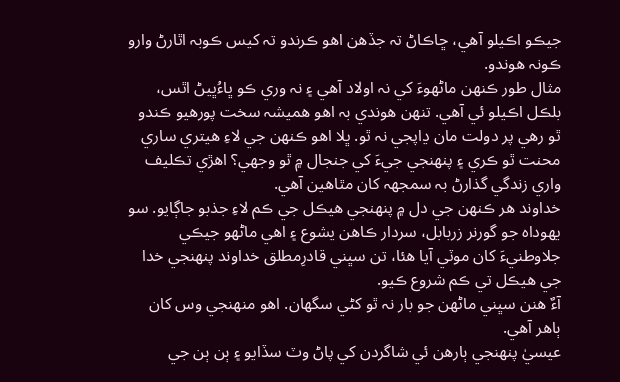جيڪو اڪيلو آهي، ڇاڪاڻ تہ جڏهن اهو ڪرندو تہ کيس ڪوبہ اٿارڻ وارو ڪونہ هوندو.
مثال طور ڪنهن ماڻهوءَ کي نہ اولاد آهي ۽ نہ وري ڪو ڀاءُڀيڻ اٿس، بلڪل اڪيلو ئي آهي. تنهن هوندي بہ اهو هميشہ سخت پورهيو ڪندو ٿو رهي پر دولت مان ڍاپجي نہ ٿو. ڀلا اهو ڪنهن جي لاءِ هيتري ساري محنت ٿو ڪري ۽ پنهنجي جيءَ کي جنجال ۾ ٿو وجھي؟ اهڙي تڪليف واري زندگي گذارڻ بہ سمجھہ کان مٿاهين آهي.
خداوند هر ڪنهن جي دل ۾ پنهنجي هيڪل جي ڪم لاءِ جذبو جاڳايو. سو يهوداہ جو گورنر زربابل، سردار ڪاهن يشوع ۽ اهي ماڻهو جيڪي جلاوطنيءَ کان موٽي آيا هئا، تن سڀني قادرِمطلق خداوند پنهنجي خدا جي هيڪل تي ڪم شروع ڪيو.
آءٌ هنن سڀني ماڻهن جو بار نہ ٿو کڻي سگھان. اهو منهنجي وس کان ٻاهر آهي.
عيسيٰ پنهنجي ٻارهن ئي شاگردن کي پاڻ وٽ سڏايو ۽ ٻن ٻن جي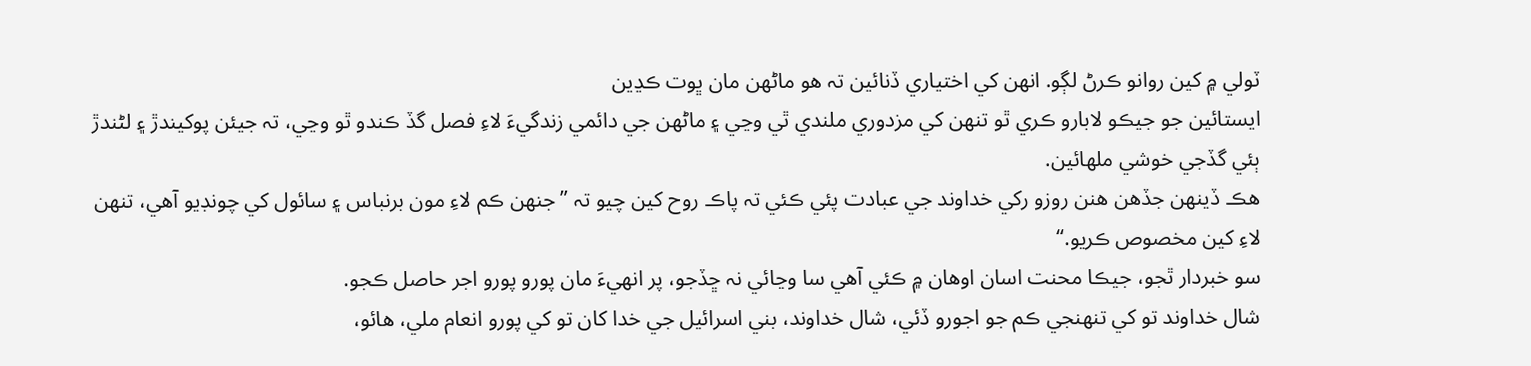ٽولي ۾ کين روانو ڪرڻ لڳو. انهن کي اختياري ڏنائين تہ هو ماڻهن مان ڀوت ڪڍين
ايستائين جو جيڪو لابارو ڪري ٿو تنهن کي مزدوري ملندي ٿي وڃي ۽ ماڻهن جي دائمي زندگيءَ لاءِ فصل گڏ ڪندو ٿو وڃي، تہ جيئن پوکيندڙ ۽ لڻندڙ ٻئي گڏجي خوشي ملهائين.
هڪ ڏينهن جڏهن هنن روزو رکي خداوند جي عبادت پئي ڪئي تہ پاڪ روح کين چيو تہ ”جنهن ڪم لاءِ مون برنباس ۽ سائول کي چونڊيو آهي، تنهن لاءِ کين مخصوص ڪريو.“
سو خبردار ٿجو، جيڪا محنت اسان اوهان ۾ ڪئي آهي سا وڃائي نہ ڇڏجو، پر انهيءَ مان پورو پورو اجر حاصل ڪجو.
شال خداوند تو کي تنهنجي ڪم جو اجورو ڏئي، شال خداوند، بني اسرائيل جي خدا کان تو کي پورو انعام ملي، هائو،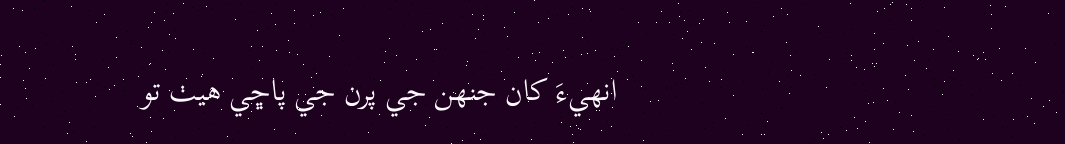انهيءَ کان جنهن جي پرن جي پاڇي هيٺ تو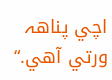اچي پناهہ ورتي آهي.“